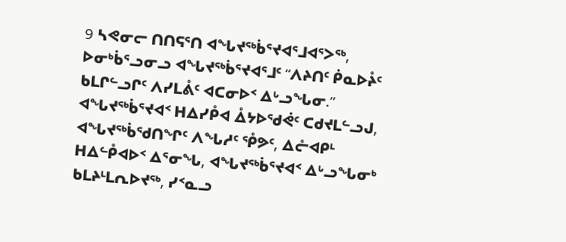9 ᓴᕙᓂᓕ ᑎᑎᕋᕐᑎ ᐊᖓᔪᖅᑳᕐᔪᐊᕐᒧᐊᕐᐳᖅ, ᐅᓂᒃᑳᕐᓗᓂᓗ ᐊᖓᔪᖅᑳᕐᔪᐊᕐᒧᑦ “ᐱᔨᑎᑦ ᑮᓇᐅᔧᑦ ᑲᒪᒋᓪᓗᒋᑦ ᐱᓯᒪᕔᑦ ᐊᑕᓂᐅᑉ ᐃᒡᓗᖓᓂ.”
ᐊᖓᔪᖅᑳᕐᔪᐊᑉ ᕼᐃᓯᑬᐊ ᐂᔭᐅᖁᕚᑦ ᑕᑯᔪᒪᓪᓗᒍ, ᐊᖓᔪᖅᑳᖁᑎᖏᑦ ᐱᖓᓱᑦ ᕾᕗᑦ, ᐃᓔᐊᑭᒻ ᕼᐃᓪᑬᐊᐅᑉ ᐃᕐᓂᖓ, ᐊᖓᔪᖅᑳᕐᔪᐊᑉ ᐃᒡᓗᖓᓂᒃ ᑲᒪᔨᒻᒪᕆᐅᔪᖅ, ᓯᑉᓇᓗ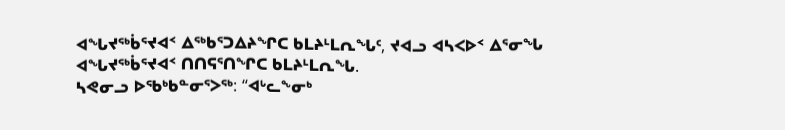ᐊᖓᔪᖅᑳᕐᔪᐊᑉ ᐃᖅᑲᕐᑐᐃᔨᖏᑕ ᑲᒪᔨᒻᒪᕆᖓᑦ, ᔪᐊᓗ ᐊᓴᐸᐅᑉ ᐃᕐᓂᖓ ᐊᖓᔪᖅᑳᕐᔪᐊᑉ ᑎᑎᕋᕐᑎᖏᑕ ᑲᒪᔨᒻᒪᕆᖓ.
ᓴᕙᓂᓗ ᐅᖃᒃᑲᓐᓂᕐᐳᖅ: “ᐊᒡᓚᖕᓂᒃ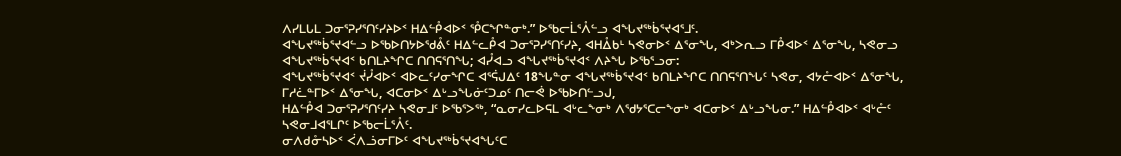ᐱᓯᒪᒐᒪ ᑐᓂᕐᕈᓯᕐᑎᑦᓯᔨᐅᑉ ᕼᐃᓪᑬᐊᐅᑉ ᕾᑕᖏᓐᓂᒃ.” ᐅᖃᓕᒫᕐᐰᓪᓗ ᐊᖓᔪᖅᑳᕐᔪᐊᕐᒧᑦ.
ᐊᖓᔪᖅᑳᕐᔪᐊᓪᓗ ᐅᖃᐅᑎᔭᐅᖁᕔᑦ ᕼᐃᓪᓚᑬᐊ ᑐᓂᕐᕈᓯᕐᑎᑦᓯᔨ, ᐊᕼᐂᑲᒻ ᓴᕙᓂᐅᑉ ᐃᕐᓂᖓ, ᐊᒃᐳᕆᓗ ᒥᑬᐊᐅᑉ ᐃᕐᓂᖓ, ᓴᕙᓂᓗ ᐊᖓᔪᖅᑳᕐᔪᐊᑉ ᑲᑎᒪᔨᖏᑕ ᑎᑎᕋᕐᑎᖓ; ᐊᓮᐊᓗ ᐊᖓᔪᖅᑳᕐᔪᐊᑉ ᐱᔨᖓ ᐅᖃᕐᓗᓂ:
ᐊᖓᔪᖅᑳᕐᔪᐊᑉ ᔫᓮᐊᐅᑉ ᐊᐅᓚᑦᓯᓂᖏᑕ ᐊᕐᕌᒍᐃᑦ 18ᖓᓐᓂ ᐊᖓᔪᖅᑳᕐᔪᐊᑉ ᑲᑎᒪᔨᖏᑕ ᑎᑎᕋᕐᑎᖓᑦ ᓴᕙᓂ, ᐊᔭᓔᐊᐅᑉ ᐃᕐᓂᖓ, ᒥᓱᓛᓐᒥᐅᑉ ᐃᕐᓂᖓ, ᐊᑕᓂᐅᑉ ᐃᒡᓗᖓᓃᑦᑐᓄᑦ ᑎᓕᕚ ᐅᖃᐅᑎᓪᓗᒍ,
ᕼᐃᓪᑬᐊ ᑐᓂᕐᕈᓯᕐᑎᑦᓯᔨ ᓴᕙᓂᒧᑦ ᐅᖃᕐᐳᖅ, “ᓇᓂᓯᓚᐅᕋᒪ ᐊᒡᓚᖕᓂᒃ ᐱᖁᔭᕐᑕᓕᖕᓂᒃ ᐊᑕᓂᐅᑉ ᐃᒡᓗᖓᓂ.” ᕼᐃᓪᑬᐊᐅᑉ ᐊᒡᓔᑦ ᓴᕙᓂᒧᐊᕐᒪᒋᑦ ᐅᖃᓕᒫᕐᐰᑦ.
ᓂᐱᑯᓁᓴᐅᑉ ᐹᐱᓘᓂᒥᐅᑦ ᐊᖓᔪᖅᑳᕐᔪᐊᖓᑦᑕ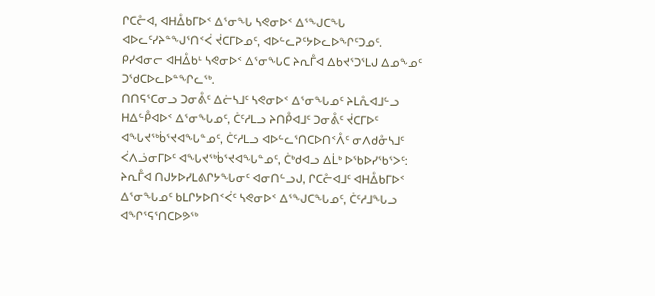ᒋᑕᓔᐊ, ᐊᕼᐂᑲᒥᐅᑉ ᐃᕐᓂᖓ ᓴᕙᓂᐅᑉ ᐃᕐᖑᑕᖓ ᐊᐅᓚᑦᓯᔨᓐᖑᕐᑎᑉᐹ ᔫᑕᒥᐅᓄᑦ, ᐊᐅᓪᓚᕈᑦᔭᐅᓚᐅᖏᑦᑐᓄᑦ.
ᑭᓯᐊᓂᓕ ᐊᕼᐂᑲᒻ ᓴᕙᓂᐅᑉ ᐃᕐᓂᖓᑕ ᔨᕆᒤᐊ ᐃᑲᔪᕐᑐᕐᒪᒍ ᐃᓄᖕᓄᑦ ᑐᖁᑕᐅᓚᐅᓐᖏᓚᖅ.
ᑎᑎᕋᕐᑕᓂᓗ ᑐᓂᕔᑦ ᐃᓖᓴᒧᑦ ᓴᕙᓂᐅᑉ ᐃᕐᓂᖓᓄᑦ ᔨᒪᕅᐊᒧᓪᓗ ᕼᐃᓪᑬᐊᐅᑉ ᐃᕐᓂᖓᓄᑦ, ᑖᑦᓱᒪᓗ ᔨᑎᑬᐊᒧᑦ ᑐᓂᕔᑦ ᔫᑕᒥᐅᑦ ᐊᖓᔪᖅᑳᕐᔪᐊᖓᓐᓄᑦ, ᑖᑦᓱᒪᓗ ᐊᐅᓪᓚᕐᑎᑕᐅᑎᑉᐰᑦ ᓂᐱᑯᓁᓴᒧᑦ ᐹᐱᓘᓂᒥᐅᑦ ᐊᖓᔪᖅᑳᕐᔪᐊᖓᓐᓄᑦ, ᑖᒃᑯᐊᓗ ᐃᒫᒃ ᐅᖃᐅᓯᖃᕐᐳᑦ:
ᔨᕆᒤᐊ ᑎᒍᔭᐅᓯᒪᕕᒋᔭᖓᓂᑦ ᐊᓂᑎᓪᓗᒍ, ᒋᑕᓔᐊᒧᑦ ᐊᕼᐂᑲᒥᐅᑉ ᐃᕐᓂᖓᓄᑦ ᑲᒪᒋᔭᐅᑎᑉᐹᑦ ᓴᕙᓂᐅᑉ ᐃᕐᖑᑕᖓᓄᑦ, ᑖᑦᓱᒧᖓᓗ ᐊᖏᕐᕋᕐᑎᑕᐅᕗᖅ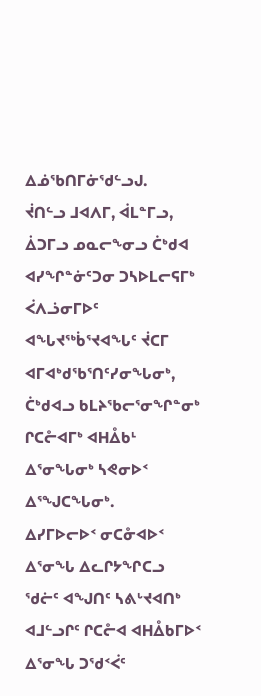ᐃᓅᖃᑎᒥᓃᖁᓪᓗᒍ.
ᔫᑎᓪᓗ ᒧᐊᐱᒥ, ᐋᒪᓐᒥᓗ, ᐄᑐᒥᓗ ᓄᓇᓕᖕᓂᓗ ᑖᒃᑯᐊ ᐊᓯᖏᓐᓃᑦᑐᓂ ᑐᓴᐅᒪᓕᕋᒥᒃ ᐹᐱᓘᓂᒥᐅᑦ ᐊᖓᔪᖅᑳᕐᔪᐊᖓᑦ ᔫᑕᒥ ᐊᒥᐊᒃᑯᖃᕐᑎᑦᓯᓂᖓᓂᒃ, ᑖᒃᑯᐊᓗ ᑲᒪᔨᖃᓕᕐᓂᖏᓐᓂᒃ ᒋᑕᓔᐊᒥᒃ ᐊᕼᐂᑲᒻ ᐃᕐᓂᖓᓂᒃ ᓴᕙᓂᐅᑉ ᐃᕐᖑᑕᖓᓂᒃ.
ᐃᓯᒥᐅᓕᐅᑉ ᓂᑕᓁᐊᐅᑉ ᐃᕐᓂᖓ ᐃᓚᒋᔭᖏᑕᓗ ᖁᓖᑦ ᐊᖑᑎᑦ ᓴᕕᒡᔪᐊᑎᒃ ᐊᒧᓪᓗᒋᑦ ᒋᑕᓔᐊ ᐊᕼᐂᑲᒥᐅᑉ ᐃᕐᓂᖓ ᑐᖁᑉᐹᑦ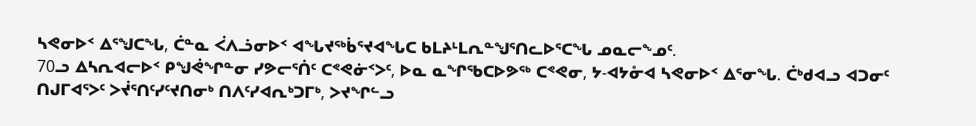ᓴᕙᓂᐅᑉ ᐃᕐᖑᑕᖓ, ᑖᓐᓇ ᐹᐱᓘᓂᐅᑉ ᐊᖓᔪᖅᑳᕐᔪᐊᖓᑕ ᑲᒪᔨᒻᒪᕆᓐᖑᕐᑎᓚᐅᕐᑕᖓ ᓄᓇᓕᖕᓄᑦ.
70ᓗ ᐃᓴᕆᐊᓕᐅᑉ ᑭᖑᕚᖏᓐᓂ ᓯᕗᓕᕐᑏᑦ ᑕᕝᕙᓃᑉᐳᑦ, ᐅᓇ ᓇᖏᖃᑕᐅᕗᖅ ᑕᕝᕙᓂ, ᔭ-ᐊᔭᓁᐊ ᓴᕙᓂᐅᑉ ᐃᕐᓂᖓ. ᑖᒃᑯᐊᓗ ᐊᑐᓂᑦ ᑎᒍᒥᐊᕐᐳᑦ ᐳᔫᕐᑎᑦᓯᑦᔪᑎᓂᒃ ᑎᐱᑦᓯᐊᕆᒃᑐᒥᒃ, ᐳᔪᖏᓪᓗ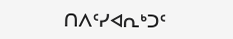ᑎᐱᑦᓯᐊᕆᒃᑐᑦ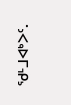ᖁᒻᒧᐊᒃᐳᑦ.